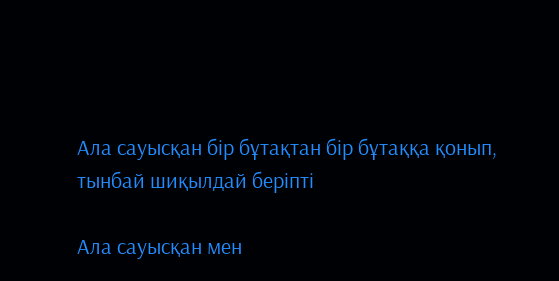Ала сауысқан бір бұтақтан бір бұтаққа қонып, тынбай шиқылдай беріпті

Ала сауысқан мен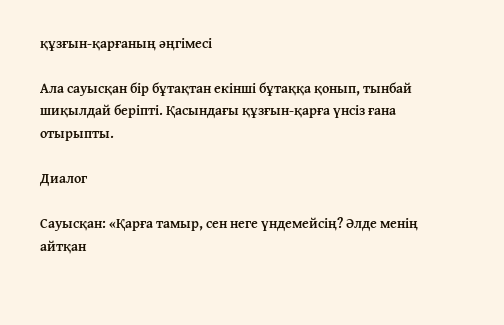құзғын-қарғаның әңгімесі

Ала сауысқан бір бұтақтан екінші бұтаққа қонып, тынбай шиқылдай беріпті. Қасындағы құзғын-қарға үнсіз ғана отырыпты.

Диалог

Сауысқан: «Қарға тамыр, сен неге үндемейсің? Әлде менің айтқан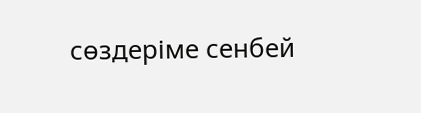сөздеріме сенбей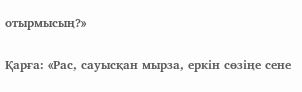отырмысың?»

Қарға: «Рас, сауысқан мырза, еркін сөзіңе сене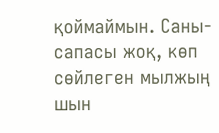қоймаймын. Саны-сапасы жоқ, көп сөйлеген мылжың шын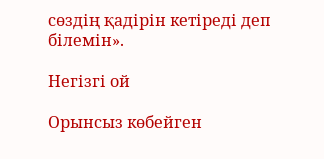сөздің қадірін кетіреді деп білемін».

Негізгі ой

Орынсыз көбейген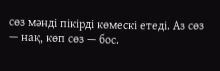сөз мәнді пікірді көмескі етеді. Аз сөз — нақ, көп сөз — бос.